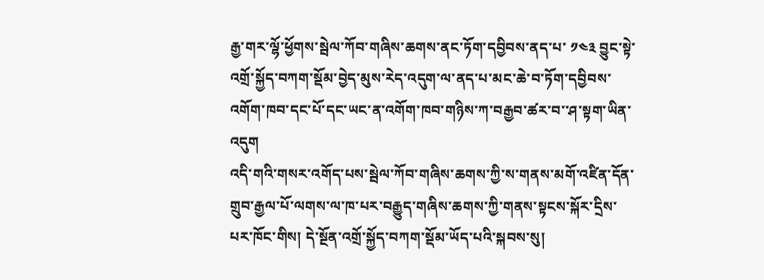རྒྱ་གར་ལྷོ་ཕྱོགས་སྦེལ་ཀོབ་གཞིས་ཆགས་ནང་ཏོག་དབྱིབས་ནད་པ་ ༡༤༣ བྱུང་སྟེ་འགྲོ་སྐྱོད་བཀག་སྡོམ་བྱེད་མུས་རེད་འདུག་ལ་ནད་པ་མང་ཆེ་བ་ཏོག་དབྱིབས་འགོག་ཁབ་དང་པོ་དང་ཡང་ན་འགོག་ཁབ་གཉིས་ཀ་བརྒྱབ་ཚར་བ་་ཤ་སྟག་ཡིན་འདུག
འདི་གའི་གསར་འགོད་པས་སྦེལ་ཀོབ་གཞིས་ཆགས་ཀྱི་ས་གནས་མགོ་འཛིན་དོན་གྲུབ་རྒྱལ་པོ་ལགས་ལ་ཁ་པར་བརྒྱུད་གཞིས་ཆགས་ཀྱི་གནས་སྟངས་སྐོར་དྲིས་པར་ཁོང་གིས། དེ་སྔོན་འགྲོ་སྐྱོད་བཀག་སྡོམ་ཡོད་པའི་སྐབས་སུ།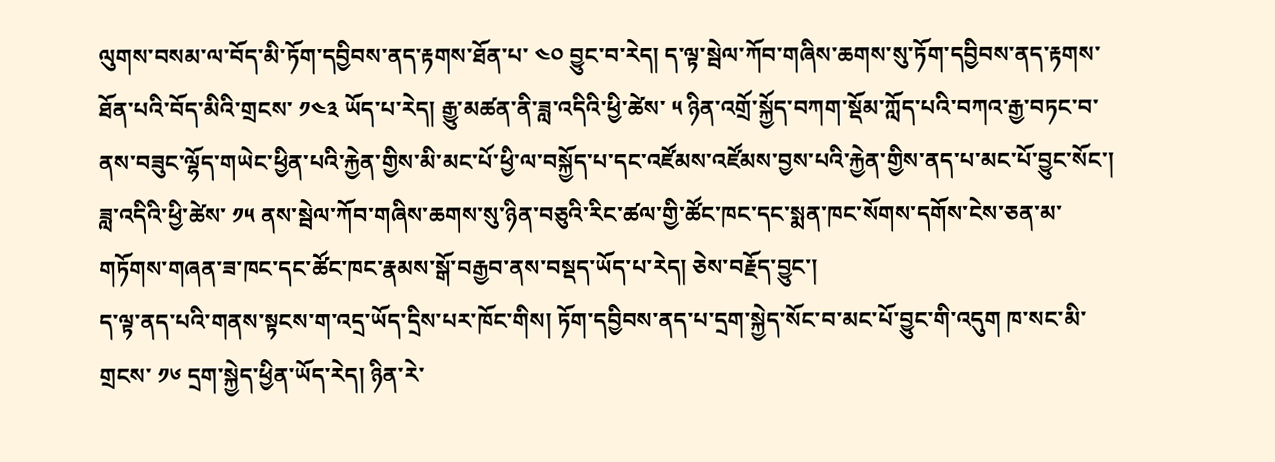ལུགས་བསམ་ལ་བོད་མི་ཏོག་དབྱིབས་ནད་རྟགས་ཐོན་པ་ ༤༠ བྱུང་བ་རེད། ད་ལྟ་སྦེལ་ཀོབ་གཞིས་ཆགས་སུ་ཏོག་དབྱིབས་ནད་རྟགས་ཐོན་པའི་བོད་མིའི་གྲངས་ ༡༤༣ ཡོད་པ་རེད། རྒྱུ་མཚན་ནི་ཟླ་འདིའི་ཕྱི་ཚེས་ ༥ ཉིན་འགྲོ་སྐྱོད་བཀག་སྡོམ་ཀློད་པའི་བཀའ་རྒྱ་བཏང་བ་ནས་བཟུང་ལྷོད་གཡེང་ཕྱིན་པའི་རྐྱེན་གྱིས་མི་མང་པོ་ཕྱི་ལ་བསྐྱོད་པ་དང་འཛོམས་འཛོམས་བྱས་པའི་རྐྱེན་གྱིས་ནད་པ་མང་པོ་བྱུང་སོང་། ཟླ་འདིའི་ཕྱི་ཚེས་ ༡༥ ནས་སྦེལ་ཀོབ་གཞིས་ཆགས་སུ་ཉིན་བཅུའི་རིང་ཚལ་གྱི་ཚོང་ཁང་དང་སྨན་ཁང་སོགས་དགོས་ངེས་ཅན་མ་གཏོགས་གཞན་ཟ་ཁང་དང་ཚོང་ཁང་རྣམས་སྒོ་བརྒྱབ་ནས་བསྡད་ཡོད་པ་རེད། ཅེས་བརྗོད་བྱུང་།
ད་ལྟ་ནད་པའི་གནས་སྟངས་ག་འདྲ་ཡོད་དྲིས་པར་ཁོང་གིས། ཏོག་དབྱིབས་ནད་པ་དྲག་སྐྱེད་སོང་བ་མང་པོ་བྱུང་གི་འདུག ཁ་སང་མི་གྲངས་ ༡༦ དྲག་སྐྱེད་ཕྱིན་ཡོད་རེད། ཉིན་རེ་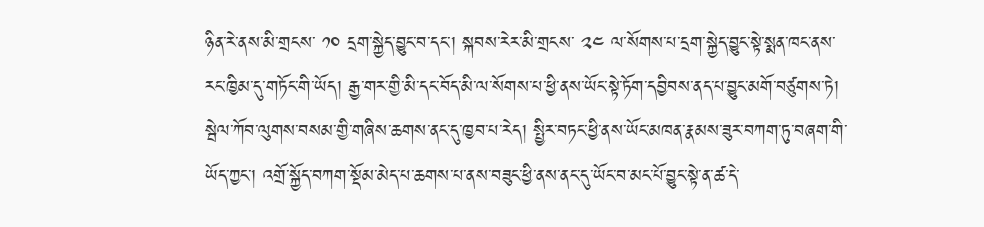ཉིན་རེ་ནས་མི་གྲངས་ ༡༠ དྲག་སྐྱེད་བྱུང་བ་དང་། སྐབས་རེར་མི་གྲངས་ ༢༤ ལ་སོགས་པ་དྲག་སྐྱེད་བྱུང་སྟེ་སྨན་ཁང་ནས་རང་ཁྱིམ་དུ་གཏོང་གི་ཡོད། རྒྱ་གར་གྱི་མི་དང་བོད་མི་ལ་སོགས་པ་ཕྱི་ནས་ཡོང་སྟེ་ཏོག་དབྱིབས་ནད་པ་བྱུང་མགོ་བཙུགས་ཏེ། སྦེལ་ཀོབ་ལུགས་བསམ་གྱི་གཞིས་ཆགས་ནང་དུ་ཁྱབ་པ་རེད། སྤྱིར་བཏང་ཕྱི་ནས་ཡོང་མཁན་རྣམས་ཟུར་བཀག་ཏུ་བཞག་གི་ཡོད་ཀྱང་། འགྲོ་སྐྱོད་བཀག་སྡོམ་མེད་པ་ཆགས་པ་ནས་བཟུང་ཕྱི་ནས་ནང་དུ་ཡོང་བ་མང་པོ་བྱུང་སྟེ་ན་ཚ་དེ་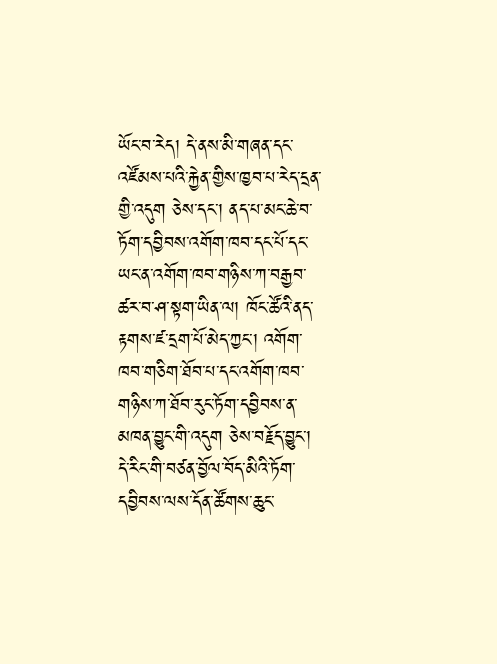ཡོང་བ་རེད། དེ་ནས་མི་གཞན་དང་འཛོམས་པའི་རྐྱེན་གྱིས་ཁྱབ་པ་རེད་དྲན་གྱི་འདུག ཅེས་དང་། ནད་པ་མང་ཆེ་བ་ཏོག་དབྱིབས་འགོག་ཁབ་དང་པོ་དང་ཡང་ན་འགོག་ཁབ་གཉིས་ཀ་བརྒྱབ་ཚར་བ་ཤ་སྟག་ཡིན་ལ། ཁོང་ཚོའི་ནད་རྟགས་ཛ་དྲག་པོ་མེད་ཀྱང་། འགོག་ཁབ་གཅིག་ཐོབ་པ་དང་འགོག་ཁབ་གཉིས་ཀ་ཐོབ་རུང་ཏོག་དབྱིབས་ན་མཁན་བྱུང་གི་འདུག ཅེས་བརྗོད་བྱུང་།
དེ་རིང་གི་བཙན་བྱོལ་བོད་མིའི་ཏོག་དབྱིབས་ལས་དོན་ཚོགས་ཆུང་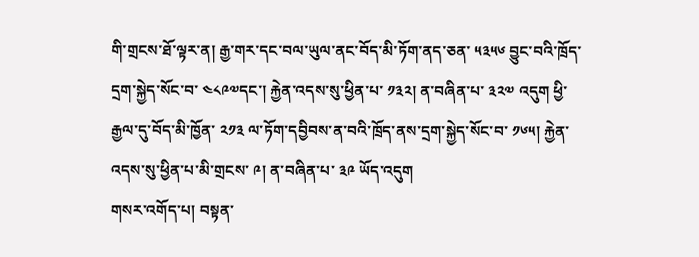གི་གྲངས་ཐོ་ལྟར་ན། རྒྱ་གར་དང་བལ་ཡུལ་ནང་བོད་མི་ཏོག་ནད་ཅན་ ༥༣༥༦ བྱུང་བའི་ཁྲོད་དྲག་སྐྱེད་སོང་བ་ ༤༨༩༧དང་། རྐྱེན་འདས་སུ་ཕྱིན་པ་ ༡༣༢། ན་བཞིན་པ་ ༣༢༧ འདུག ཕྱི་རྒྱལ་དུ་བོད་མི་ཁྱོན་ ༢༡༣ ལ་ཏོག་དབྱིབས་ན་བའི་ཁྲོད་ནས་དྲག་སྐྱེད་སོང་བ་ ༡༦༥། རྐྱེན་འདས་སུ་ཕྱིན་པ་མི་གྲངས་ ༩། ན་བཞིན་པ་ ༣༩ ཡོད་འདུག
གསར་འགོད་པ། བསྟན་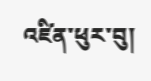འཛིན་ཕུར་བུ།